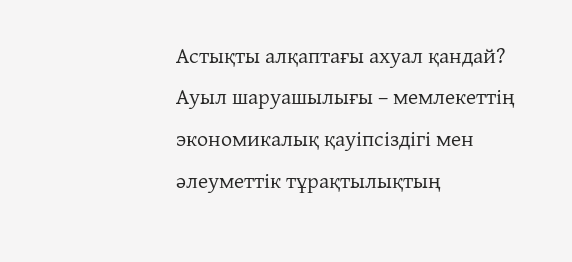Астықты алқаптағы ахуал қандай?
Ауыл шаруашылығы – мемлекеттің экономикалық қауіпсіздігі мен әлеуметтік тұрақтылықтың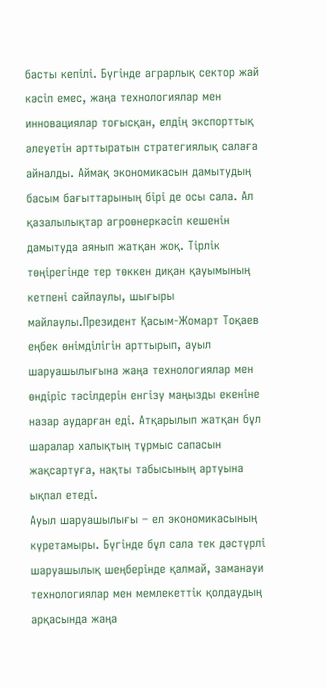басты кепілі. Бүгінде аграрлық сектор жай кәсіп емес, жаңа технологиялар мен инновациялар тоғысқан, елдің экспорттық әлеуетін арттыратын стратегиялық салаға айналды. Аймақ экономикасын дамытудың басым бағыттарының бірі де осы сала. Ал қазалылықтар агроөнеркәсіп кешенін дамытуда аянып жатқан жоқ. Тірлік төңірегінде тер төккен диқан қауымының кетпені сайлаулы, шығыры майлаулы.Президент Қасым-Жомарт Тоқаев еңбек өнімділігін арттырып, ауыл шаруашылығына жаңа технологиялар мен өндіріс тәсілдерін енгізу маңызды екеніне назар аударған еді. Атқарылып жатқан бұл шаралар халықтың тұрмыс сапасын жақсартуға, нақты табысының артуына ықпал етеді.
Ауыл шаруашылығы – ел экономикасының күретамыры. Бүгінде бұл сала тек дәстүрлі шаруашылық шеңберінде қалмай, заманауи технологиялар мен мемлекеттік қолдаудың арқасында жаңа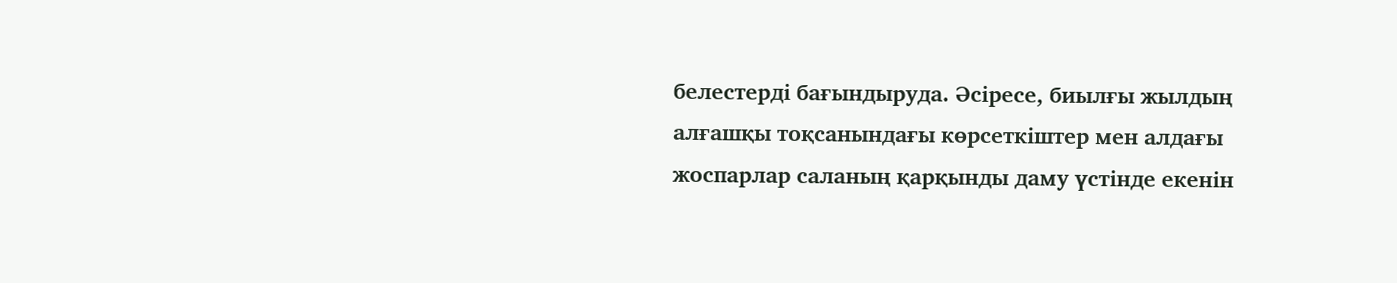белестерді бағындыруда. Әсіресе, биылғы жылдың алғашқы тоқсанындағы көрсеткіштер мен алдағы жоспарлар саланың қарқынды даму үстінде екенін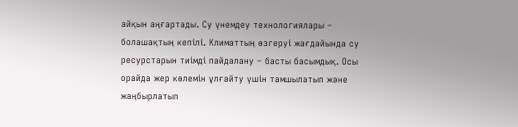айқын аңғартады. Су үнемдеу технологиялары – болашақтың кепілі. Климаттың өзгеруі жағдайында су ресурстарын тиімді пайдалану – басты басымдық. Осы орайда жер көлемін ұлғайту үшін тамшылатып және жаңбырлатып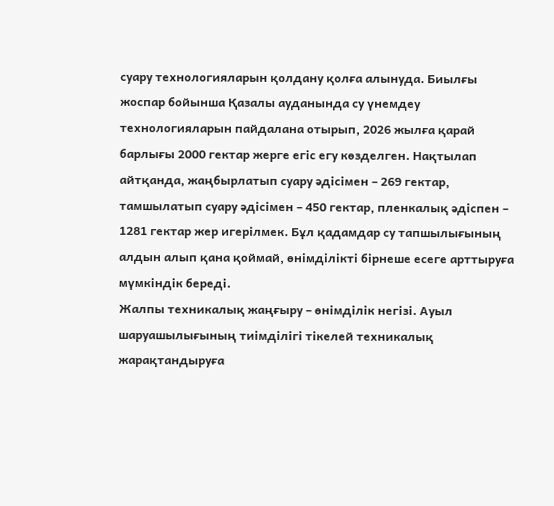суару технологияларын қолдану қолға алынуда. Биылғы жоспар бойынша Қазалы ауданында су үнемдеу технологияларын пайдалана отырып, 2026 жылға қарай барлығы 2000 гектар жерге егіс егу көзделген. Нақтылап айтқанда, жаңбырлатып суару әдісімен – 269 гектар, тамшылатып суару әдісімен – 450 гектар, пленкалық әдіспен – 1281 гектар жер игерілмек. Бұл қадамдар су тапшылығының алдын алып қана қоймай, өнімділікті бірнеше есеге арттыруға мүмкіндік береді.
Жалпы техникалық жаңғыру – өнімділік негізі. Ауыл шаруашылығының тиімділігі тікелей техникалық жарақтандыруға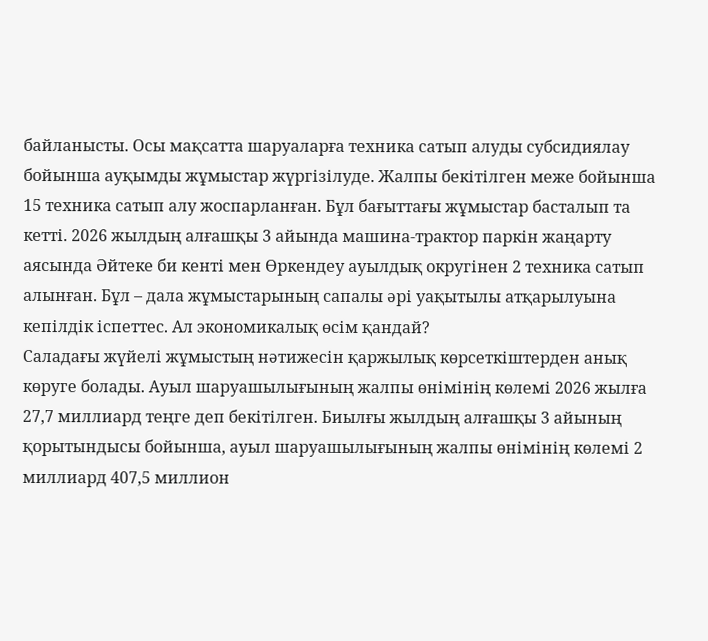байланысты. Осы мақсатта шаруаларға техника сатып алуды субсидиялау бойынша ауқымды жұмыстар жүргізілуде. Жалпы бекітілген меже бойынша 15 техника сатып алу жоспарланған. Бұл бағыттағы жұмыстар басталып та кетті. 2026 жылдың алғашқы 3 айында машина-трактор паркін жаңарту аясында Әйтеке би кенті мен Өркендеу ауылдық округінен 2 техника сатып алынған. Бұл – дала жұмыстарының сапалы әрі уақытылы атқарылуына кепілдік іспеттес. Ал экономикалық өсім қандай?
Саладағы жүйелі жұмыстың нәтижесін қаржылық көрсеткіштерден анық көруге болады. Ауыл шаруашылығының жалпы өнімінің көлемі 2026 жылға 27,7 миллиард теңге деп бекітілген. Биылғы жылдың алғашқы 3 айының қорытындысы бойынша, ауыл шаруашылығының жалпы өнімінің көлемі 2 миллиард 407,5 миллион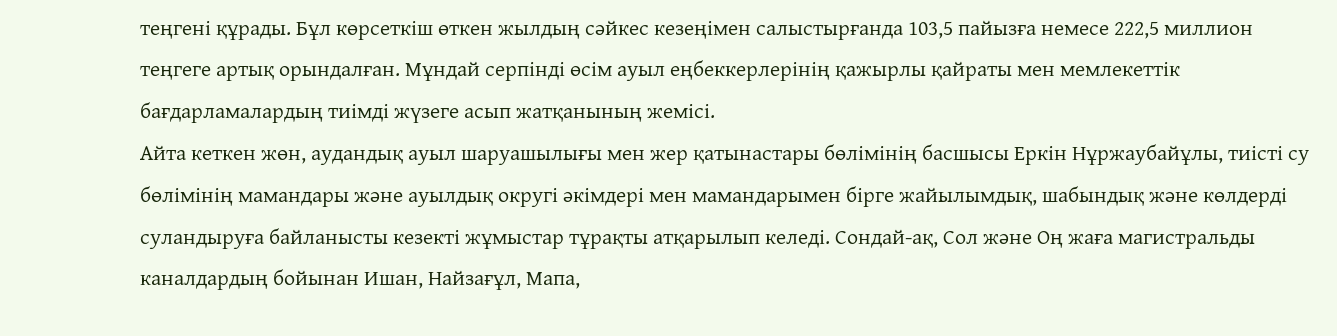теңгені құрады. Бұл көрсеткіш өткен жылдың сәйкес кезеңімен салыстырғанда 103,5 пайызға немесе 222,5 миллион теңгеге артық орындалған. Мұндай серпінді өсім ауыл еңбеккерлерінің қажырлы қайраты мен мемлекеттік бағдарламалардың тиімді жүзеге асып жатқанының жемісі.
Айта кеткен жөн, аудандық ауыл шаруашылығы мен жер қатынастары бөлімінің басшысы Еркін Нұржаубайұлы, тиісті су бөлімінің мамандары және ауылдық округі әкімдері мен мамандарымен бірге жайылымдық, шабындық және көлдерді суландыруға байланысты кезекті жұмыстар тұрақты атқарылып келеді. Сондай-ақ, Сол және Оң жаға магистральды каналдардың бойынан Ишан, Найзағұл, Мапа,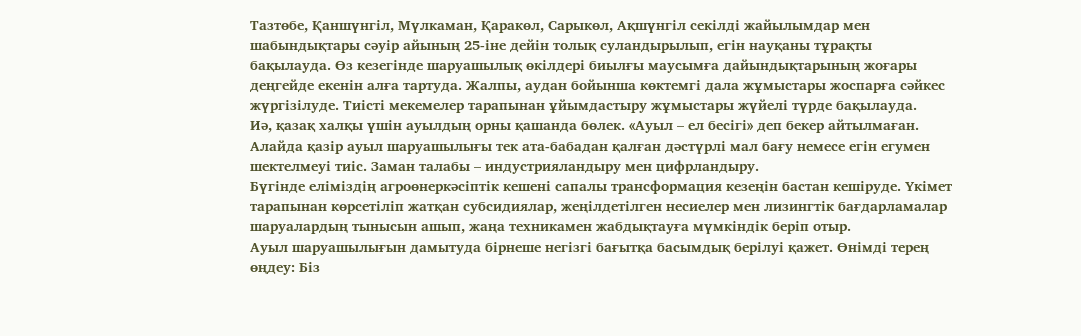Тазтөбе, Қаншүнгіл, Мүлкаман, Қаракөл, Сарыкөл, Ақшүнгіл секілді жайылымдар мен шабындықтары сәуір айының 25-іне дейін толық суландырылып, егін науқаны тұрақты бақылауда. Өз кезегінде шаруашылық өкілдері биылғы маусымға дайындықтарының жоғары деңгейде екенін алға тартуда. Жалпы, аудан бойынша көктемгі дала жұмыстары жоспарға сәйкес жүргізілуде. Тиісті мекемелер тарапынан ұйымдастыру жұмыстары жүйелі түрде бақылауда.
Иә, қазақ халқы үшін ауылдың орны қашанда бөлек. «Ауыл – ел бесігі» деп бекер айтылмаған. Алайда қазір ауыл шаруашылығы тек ата-бабадан қалған дәстүрлі мал бағу немесе егін егумен шектелмеуі тиіс. Заман талабы – индустрияландыру мен цифрландыру.
Бүгінде еліміздің агроөнеркәсіптік кешені сапалы трансформация кезеңін бастан кешіруде. Үкімет тарапынан көрсетіліп жатқан субсидиялар, жеңілдетілген несиелер мен лизингтік бағдарламалар шаруалардың тынысын ашып, жаңа техникамен жабдықтауға мүмкіндік беріп отыр.
Ауыл шаруашылығын дамытуда бірнеше негізгі бағытқа басымдық берілуі қажет. Өнімді терең өңдеу: Біз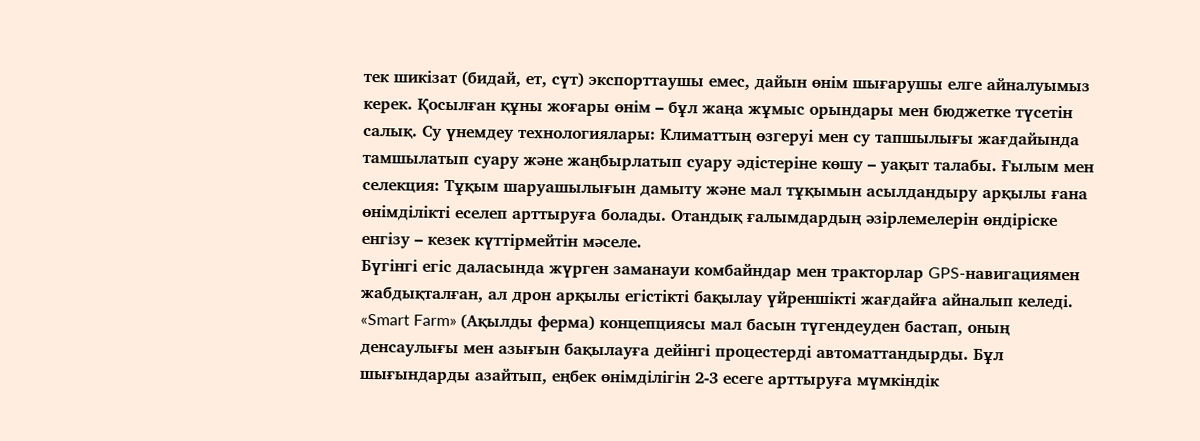тек шикізат (бидай, ет, сүт) экспорттаушы емес, дайын өнім шығарушы елге айналуымыз керек. Қосылған құны жоғары өнім – бұл жаңа жұмыс орындары мен бюджетке түсетін салық. Су үнемдеу технологиялары: Климаттың өзгеруі мен су тапшылығы жағдайында тамшылатып суару және жаңбырлатып суару әдістеріне көшу – уақыт талабы. Ғылым мен селекция: Тұқым шаруашылығын дамыту және мал тұқымын асылдандыру арқылы ғана өнімділікті еселеп арттыруға болады. Отандық ғалымдардың әзірлемелерін өндіріске енгізу – кезек күттірмейтін мәселе.
Бүгінгі егіс даласында жүрген заманауи комбайндар мен тракторлар GPS-навигациямен жабдықталған, ал дрон арқылы егістікті бақылау үйреншікті жағдайға айналып келеді. «Smart Farm» (Ақылды ферма) концепциясы мал басын түгендеуден бастап, оның денсаулығы мен азығын бақылауға дейінгі процестерді автоматтандырды. Бұл шығындарды азайтып, еңбек өнімділігін 2-3 есеге арттыруға мүмкіндік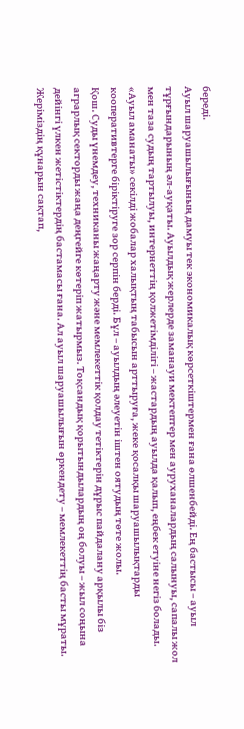береді.
Ауыл шаруашылығының дамуы тек экономикалық көрсеткіштермен ғана өлшенбейді. Ең бастысы – ауыл тұрғындарының әл-ауқаты. Ауылдық жерлерде заманауи мектептер мен ауруханалардың салынуы, сапалы жол мен таза судың тартылуы, интернеттің қолжетімділігі – жастардың ауылда қалып, еңбек етуіне негіз болады. «Ауыл аманаты» секілді жобалар халықтың табысын арттыруға, жеке қосалқы шаруашылықтарды кооперативтерге біріктіруге зор серпін берді. Бұл – ауылдың әлеуетін іштен оятудың төте жолы.
Қош. Суды үнемдеу, техниканы жаңарту және мемлекеттік қолдау тетіктерін дұрыс пайдалану арқылы біз аграрлық секторды жаңа деңгейге көтеріп жатырмыз. Тоқсандық қорытындылардың оң болуы – жыл соңына дейінгі үлкен жетістіктердің бастамасы ғана. Ал ауыл шаруашылығын өркендету – мемлекеттің басты мұраты. Жеріміздің құнарын сақтап,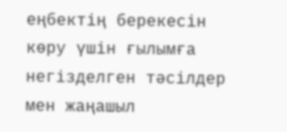еңбектің берекесін көру үшін ғылымға негізделген тәсілдер мен жаңашыл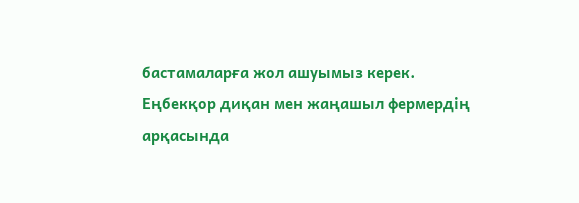бастамаларға жол ашуымыз керек. Еңбекқор диқан мен жаңашыл фермердің арқасында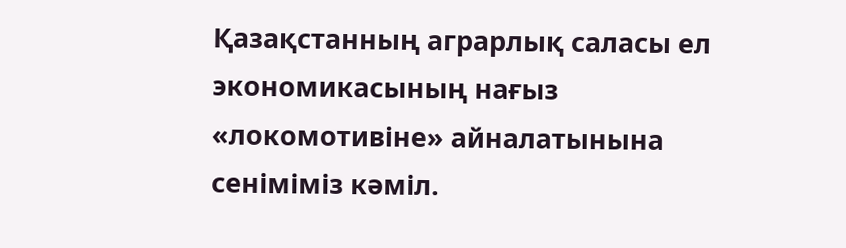Қазақстанның аграрлық саласы ел экономикасының нағыз «локомотивіне» айналатынына сеніміміз кәміл.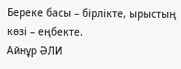Береке басы – бірлікте, ырыстың көзі – еңбекте.
Айнұр ӘЛИ